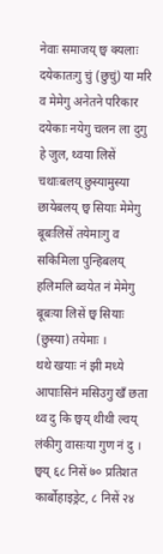नेवाः समाजय् छ्व क्यलाः दयेकातःगु चुं (छुचुं) या मरि व मेमेगु अनेतने परिकार दयेकाः नयेगु चलन ला दुगु हे जुल, थ्वया लिसें चथाःबलय् छुस्यामुस्या छायेबलय् छ्व सियाः मेमेगु बूबःलिसें तयेमाःगु व सकिमिला पुन्हिबलय् हलिमलि ब्वयेत नं मेमेगु बूबःया लिसें छ्व सियाः (छुस्या) तयेमाः ।
थथे खयाः नं झी मध्ये आपाःसिनं मसिउगु खँ छता थ्व दु कि छ्वय् थीथी ल्वय् लंकीगु वासःया गुण नं दु । छ्वय् ६८ निसें ७० प्रतिशत कार्बोहाइड्रेट, ८ निसें २४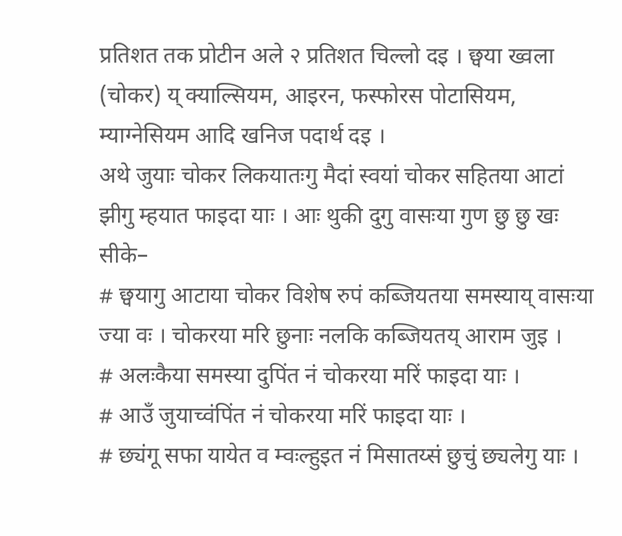प्रतिशत तक प्रोटीन अले २ प्रतिशत चिल्लो दइ । छ्वया ख्वला (चोकर) य् क्याल्सियम, आइरन, फस्फोरस पोटासियम, म्याग्नेसियम आदि खनिज पदार्थ दइ ।
अथे जुयाः चोकर लिकयातःगु मैदां स्वयां चोकर सहितया आटां झीगु म्हयात फाइदा याः । आः थुकी दुगु वासःया गुण छु छु खः सीके–
# छ्वयागु आटाया चोकर विशेष रुपं कब्जियतया समस्याय् वासःया ज्या वः । चोकरया मरि छुनाः नलकि कब्जियतय् आराम जुइ ।
# अलःकैया समस्या दुपिंत नं चोकरया मरिं फाइदा याः ।
# आउँ जुयाच्वंपिंत नं चोकरया मरिं फाइदा याः ।
# छ्यंगू सफा यायेत व म्वःल्हुइत नं मिसातय्सं छुचुं छ्यलेगु याः ।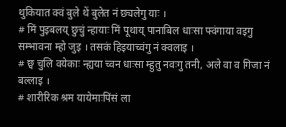थुकियात क्वं बुले थें बुलेत नं छ्यलेगु याः ।
# मिं पुइबलय् छुचुं न्हायाः मिं पूथाय् पानाबिल धाःसा फ्वंगाया वइगु सम्भावना म्हो जुइ । तसकं हिइयाच्वंगु नं क्वलाइ ।
# छ्व चुलि वयेकाः न्ह्यया च्वन धाःसा म्हुतु नवःगु तनी, अले वा व गिजा नं बल्लाइ ।
# शारीरिक श्रम यायेमाःपिंसं ला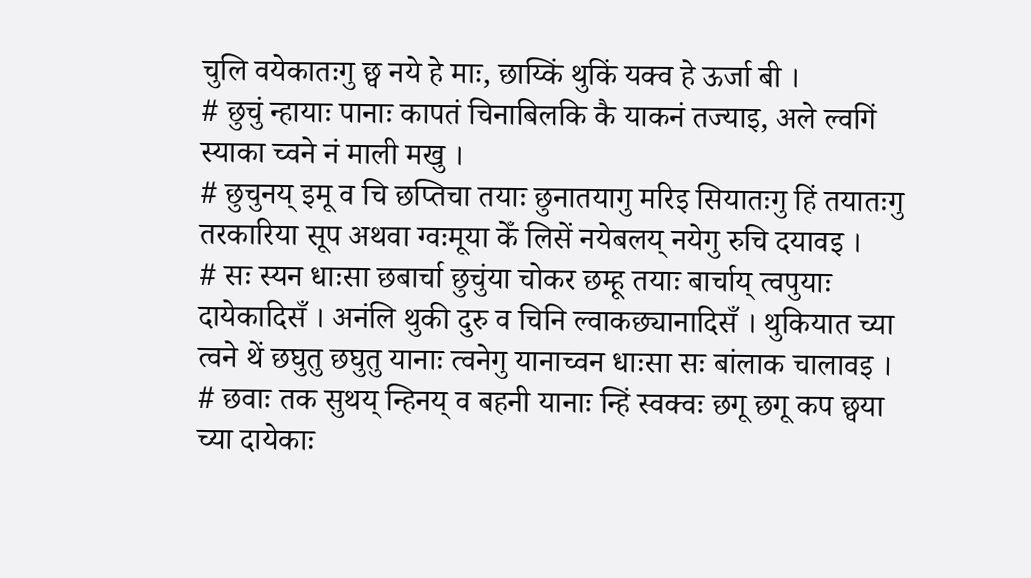चुलि वयेकातःगु छ्व नये हे माः, छाय्किं थुकिं यक्व हे ऊर्जा बी ।
# छुचुं न्हायाः पानाः कापतं चिनाबिलकि कै याकनं तज्याइ, अले ल्वगिं स्याका च्वने नं माली मखु ।
# छुचुनय् इमू व चि छप्तिचा तयाः छुनातयागु मरिइ सियातःगु हिं तयातःगु तरकारिया सूप अथवा ग्वःमूया केँ लिसें नयेबलय् नयेगु रुचि दयावइ ।
# सः स्यन धाःसा छबार्चा छुचुंया चोकर छम्हू तयाः बार्चाय् त्वपुयाः दायेकादिसँ । अनंलि थुकी दुरु व चिनि ल्वाकछ्यानादिसँ । थुकियात च्या त्वने थें छघुतु छघुतु यानाः त्वनेगु यानाच्वन धाःसा सः बांलाक चालावइ ।
# छवाः तक सुथय् न्हिनय् व बहनी यानाः न्हिं स्वक्वः छगू छगू कप छ्वया च्या दायेकाः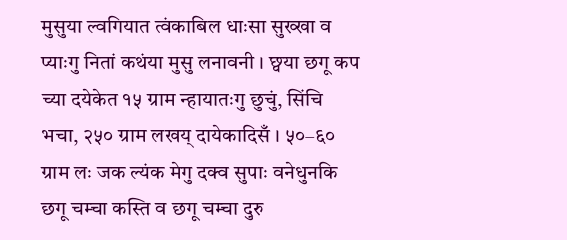मुसुया ल्वगियात त्वंकाबिल धाःसा सुख्खा व प्याःगु नितां कथंया मुसु लनावनी । छ्वया छगू कप च्या दयेकेत १५ ग्राम न्हायातःगु छुचुं, सिंचि भचा, २५० ग्राम लखय् दायेकादिसँ । ५०–६० ग्राम लः जक ल्यंक मेगु दक्व सुपाः वनेधुनकि छगू चम्चा कस्ति व छगू चम्चा दुरु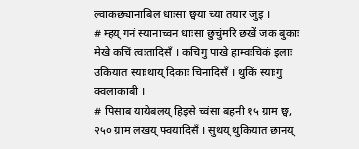ल्वाकछ्यानाबिल धाःसा छ्वया च्या तयार जुइ ।
# म्हय् गनं स्यानाच्वन धाःसा छुचुंमरि छखें जक बुकाः मेखे कचिं त्वःतादिसँ । कचिगु पाखे हाम्वःचिकं इलाः उकियात स्याःथाय् दिकाः चिनादिसँ । थुकिं स्याःगु क्वलाकाबी ।
# पिसाब यायेबलय् हिइसे च्वंसा बहनी १५ ग्राम छ्व, २५० ग्राम लखय् फ्वयादिसँ । सुथय् थुकियात छानय्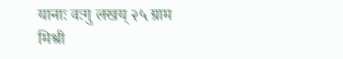यानाः वःगु लखय् २५ ग्राम मिश्री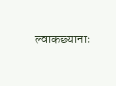ल्वाकछ्यानाः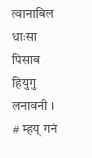त्वानाबिल धाःसा पिसाब हियुगु लनावनी ।
# म्हय् गनं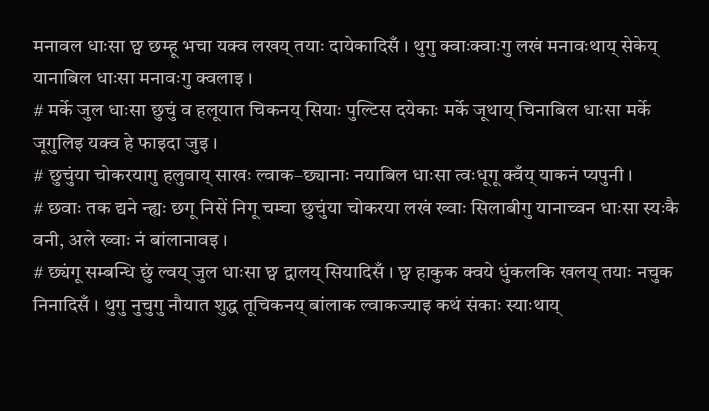मनावल धाःसा छ्व छम्हू भचा यक्व लखय् तयाः दायेकादिसँ । थुगु क्वाःक्वाःगु लखं मनावःथाय् सेकेय् यानाबिल धाःसा मनावःगु क्वलाइ ।
# मर्के जुल धाःसा छुचुं व हलूयात चिकनय् सियाः पुल्टिस दयेकाः मर्के जूथाय् चिनाबिल धाःसा मर्के जूगुलिइ यक्व हे फाइदा जुइ ।
# छुचुंया चोकरयागु हलुवाय् साखः ल्वाक–छ्यानाः नयाबिल धाःसा त्वःधूगू क्वँय् याकनं प्यपुनी ।
# छवाः तक द्यने न्ह्यः छगू निसें निगू चम्चा छुचुंया चोकरया लखं ख्वाः सिलाबीगु यानाच्वन धाःसा स्यःकै वनी, अले ख्वाः नं बांलानावइ ।
# छ्यंगू सम्बन्धि छुं ल्वय् जुल धाःसा छ्व द्वालय् सियादिसँ । छ्व हाकुक क्वये धुंकलकि खलय् तयाः नचुक निनादिसँ । थुगु नुचुगु नौयात शुद्ध तूचिकनय् बांलाक ल्वाकज्याइ कथं संकाः स्याःथाय्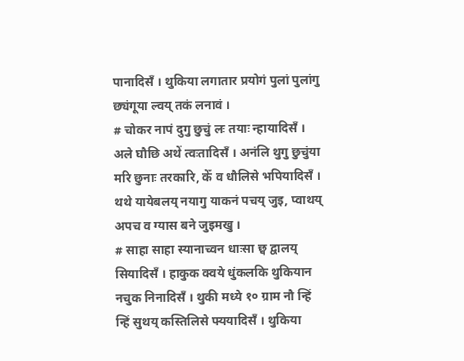पानादिसँ । थुकिया लगातार प्रयोगं पुलां पुलांगु छ्यंगूया ल्वय् तकं लनावं ।
# चोकर नापं दुगु छुचुं लः तयाः न्हायादिसँ । अले घौछि अथें त्वःतादिसँ । अनंलि थुगु छुचुंया मरि छुनाः तरकारि, केँ व धौलिसे भपियादिसँ । थथे यायेबलय् नयागु याकनं पचय् जुइ, प्वाथय् अपच व ग्यास बने जुइमखु ।
# साहा साहा स्यानाच्वन धाःसा छ्व द्वालय् सियादिसँ । हाकुक क्वये धुंकलकि थुकियान नचुक निनादिसँ । थुकी मध्ये १० ग्राम नौ न्हिं न्हिं सुथय् कस्तिलिसे फ्ययादिसँ । थुकिया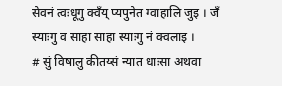सेवनं त्वःधूगु क्वँय् प्यपुनेत ग्वाहालि जुइ । जँ स्याःगु व साहा साहा स्याःगु नं क्वलाइ ।
# सुं विषालु कीतय्सं न्यात धाःसा अथवा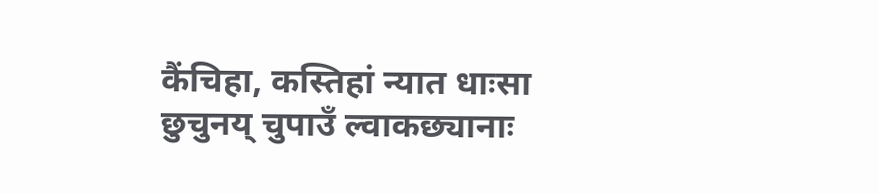कैंचिहा, कस्तिहां न्यात धाःसा छुचुनय् चुपाउँ ल्वाकछ्यानाः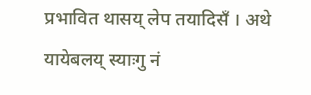प्रभावित थासय् लेप तयादिसँ । अथे यायेबलय् स्याःगु नं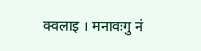क्वलाइ । मनावःगु नं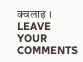क्वलाइ ।
LEAVE YOUR COMMENTS